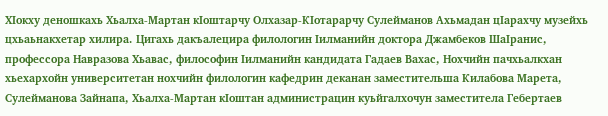ХIокху деношкахь Хьалха-Мартан кIоштарчу Олхазар-КIотарарчу Сулейманов Ахьмадан цIарахчу музейхь цхьаьнакхетар хилира. Цигахь дакъалецира филологин Iилманийн доктора Джамбеков ШаIранис, профессора Навразова Хьавас, философин Iилманийн кандидата Гадаев Вахас, Нохчийн пачхьалкхан хьехархойн университетан нохчийн филологин кафедрин деканан заместительша Килабова Марета, Сулейманова Зайнапа, Хьалха-Мартан кIоштан администрацин куьйгалхочун заместитела Гебертаев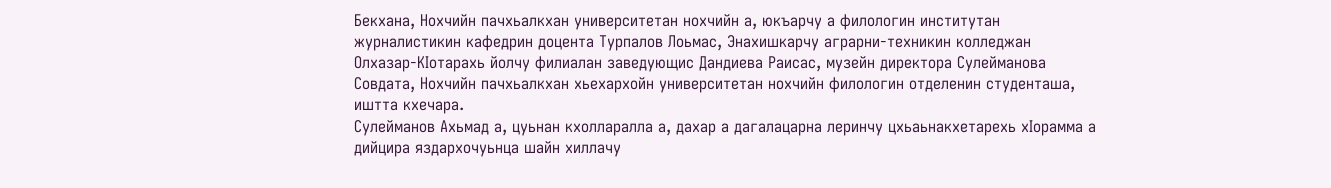Бекхана, Нохчийн пачхьалкхан университетан нохчийн а, юкъарчу а филологин институтан журналистикин кафедрин доцента Турпалов Лоьмас, Энахишкарчу аграрни-техникин колледжан Олхазар-КIотарахь йолчу филиалан заведующис Дандиева Раисас, музейн директора Сулейманова Совдата, Нохчийн пачхьалкхан хьехархойн университетан нохчийн филологин отделенин студенташа, иштта кхечара.
Сулейманов Ахьмад а, цуьнан кхолларалла а, дахар а дагалацарна леринчу цхьаьнакхетарехь хIорамма а дийцира яздархочуьнца шайн хиллачу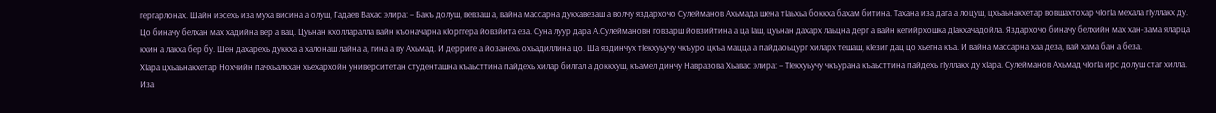гергарлонах. Шайн иэсехь иза муха висина а олуш, Гадаев Вахас элира: – Бакъ долуш, вевзаш а, вайна массарна дукхавезаш а волчу яздархочо Сулейманов Ахьмада шена тIаьхьа боккха бахам битина. Тахана иза дага а лоцуш, цхьаьнакхетар вовшахтохар чIогIа мехала гIуллакх ду. Цо биначу белхан мах хадийна вер а вац. Цуьнан кхолларалла вайн къоначарна кIорггера йовзйита еза. Суна луур дара А.Сулеймановн говзарш йовзийтина а ца Iаш, цуьнан дахарх лаьцна дерг а вайн кегийрхошка дIакхачадойла. Яздархочо биначу белхийн мах хан-зама яларца кхин а лакха бер бу. Шен дахарехь дуккха а халонаш лайна а, гина а ву Ахьмад. И дерриге а йозанехь охьадиллина цо. Ша яздинчух тIекхуьучу чкъуро цкъа мацца а пайдаоьцург хиларх тешаш, кIезиг дац цо хьегна къа. И вайна массарна хаа деза, вай хама бан а беза.
ХIара цхьаьнакхетар Нохчийн пачхьалкхан хьехархойн университетан студенташна къаьсттина пайдехь хилар билгал а доккхуш, къамел динчу Навразова Хьавас элира: – ТIекхуьучу чкъурана къаьсттина пайдехь гIуллакх ду хIара. Сулейманов Ахьмад чIогIа ирс долуш стаг хилла. Иза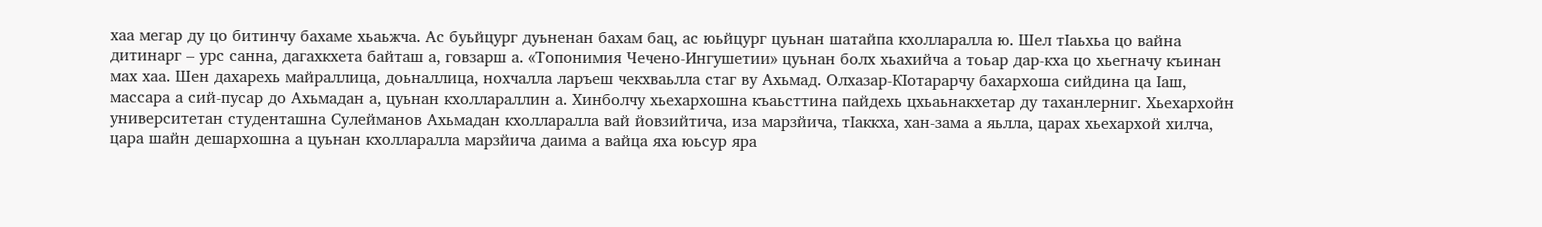хаа мегар ду цо битинчу бахаме хьаьжча. Ас буьйцург дуьненан бахам бац, ас юьйцург цуьнан шатайпа кхолларалла ю. Шел тIаьхьа цо вайна дитинарг – урс санна, дагахкхета байташ а, говзарш а. «Топонимия Чечено-Ингушетии» цуьнан болх хьахийча а тоьар дар-кха цо хьегначу къинан мах хаа. Шен дахарехь майраллица, доьналлица, нохчалла ларъеш чекхваьлла стаг ву Ахьмад. Олхазар-КIотарарчу бахархоша сийдина ца Iаш, массара а сий-пусар до Ахьмадан а, цуьнан кхоллараллин а. Хинболчу хьехархошна къаьсттина пайдехь цхьаьнакхетар ду таханлерниг. Хьехархойн университетан студенташна Сулейманов Ахьмадан кхолларалла вай йовзийтича, иза марзйича, тIаккха, хан-зама а яьлла, царах хьехархой хилча, цара шайн дешархошна а цуьнан кхолларалла марзйича даима а вайца яха юьсур яра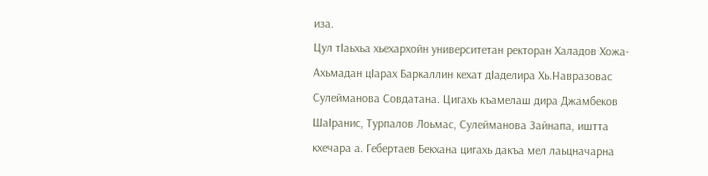иза.
Цул тIаьхьа хьехархойн университетан ректоран Халадов Хожа-Ахьмадан цIарах Баркаллин кехат дIаделира Хь.Навразовас Сулейманова Совдатана. Цигахь къамелаш дира Джамбеков ШаIранис, Турпалов Лоьмас, Сулейманова Зайнапа, иштта кхечара а. Гебертаев Бекхана цигахь дакъа мел лаьцначарна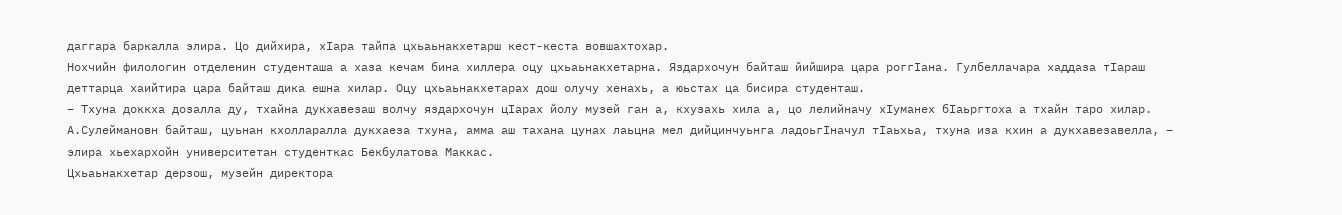даггара баркалла элира. Цо дийхира, хIара тайпа цхьаьнакхетарш кест-кеста вовшахтохар.
Нохчийн филологин отделенин студенташа а хаза кечам бина хиллера оцу цхьаьнакхетарна. Яздархочун байташ йийшира цара роггIана. Гулбеллачара хаддаза тIараш деттарца хаийтира цара байташ дика ешна хилар. Оцу цхьаьнакхетарах дош олучу хенахь, а юьстах ца бисира студенташ.
– Тхуна доккха дозалла ду, тхайна дукхавезаш волчу яздархочун цIарах йолу музей ган а, кхузахь хила а, цо лелийначу хIуманех бIаьргтоха а тхайн таро хилар. А.Сулеймановн байташ, цуьнан кхолларалла дукхаеза тхуна, амма аш тахана цунах лаьцна мел дийцинчуьнга ладоьгIначул тIаьхьа, тхуна иза кхин а дукхавезавелла, – элира хьехархойн университетан студенткас Бекбулатова Маккас.
Цхьаьнакхетар дерзош, музейн директора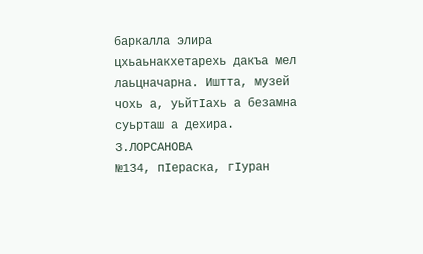баркалла элира цхьаьнакхетарехь дакъа мел лаьцначарна. Иштта, музей чохь а, уьйтIахь а безамна суьрташ а дехира.
З.ЛОРСАНОВА
№134, пIераска, гIуран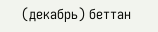(декабрь) беттан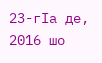23-гIа де, 2016 шо